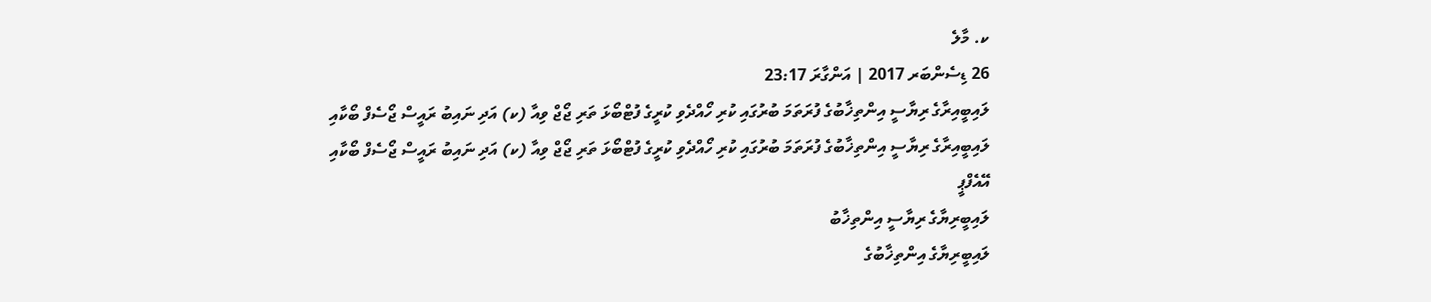ކ. މާލެ
26 ޑިސެންބަރ 2017 | އަންގާރަ 23:17
ލައިބީއިރާގެ ރިޔާސީ އިންތިޚާބުގެ ފުރަތަމަ ބުރުގައި ކުރި ހޯއްދެވި ކުރީގެ ފުޓްބޯޅަ ތަރި ޖޯޖް ވިއާ (ކ) އަދި ނައިބު ރައީސް ޖޯސެފް ބޯކާއި
ލައިބީއިރާގެ ރިޔާސީ އިންތިޚާބުގެ ފުރަތަމަ ބުރުގައި ކުރި ހޯއްދެވި ކުރީގެ ފުޓްބޯޅަ ތަރި ޖޯޖް ވިއާ (ކ) އަދި ނައިބު ރައީސް ޖޯސެފް ބޯކާއި
އޭއެފްޕީ
ލައިބީރިޔާގެ ރިޔާސީ އިންތިޚާބު
ލައިބީރިޔާގެ އިންތިޚާބުގެ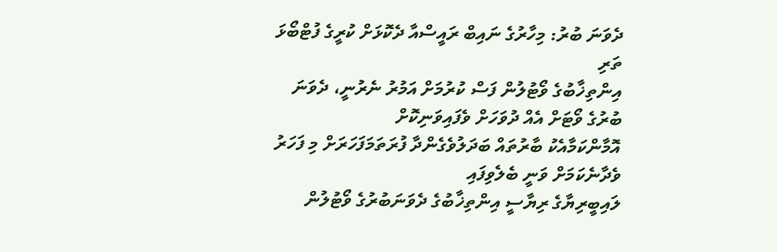ދެވަނަ ބުރު: މިހާރުގެ ނައިބް ރައީސްއާ ދެކޮޅަށް ކުރީގެ ފުޓްބޯޅަ ތަރި
އިންތިޚާބުގެ ވޯޓުލުން ފަސް ކުރުމަށް އަމުރު ނެރުނީ، ދެވަނަ ބުރުގެ ވޯޓަށް އެއް ދުވަހަށް ވެފައިވަނިކޮށް
އޮމާންކަމާއެކު ބާރުތައް ބަދަލުވެގެންދާ ފުރަތަމަފަހަރަށް މި ފަހަރު ވެދާނެކަމަށް ވަނީ ބެލެވިފައި
ލައިބީރިޔާގެ ރިޔާސީ އިންތިޚާބުގެ ދެވަނަބުރުގެ ވޯޓުލުން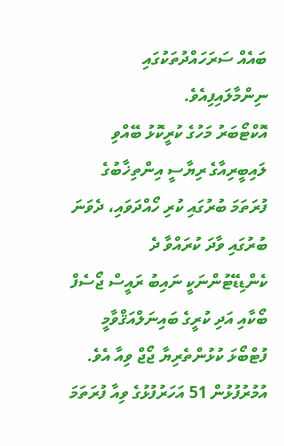ބައެއް ސަރަހައްދުތަކުގައި ނިންމާލައިފިއެވެ.
އޮކްޓޯބަރު މަހުގެ ކުރީކޮޅު ބޭއްވި ލައިބީރިއާގެ ރިޔާސީ އިންތިޚާބުގެ ފުރަތަމަ ބުރުގައި ކުރި ހޯއްދަވައި، ދެވަނަ ބުރުގައި ވާދަ ކުރައްވާ ދެ ކެންޑިޑޭޓުންނަކީ ނައިބު ރައީސް ޖޯސެފް ބޯކާއި އަދި ކުރީގެ ބައިނަލްއަޤްވާމީ ފުޓްބޯޅަ ކުޅުންތެރިޔާ ޖޯޖް ވިއާ އެވެ.
އުމުރުފުޅުން 51 އަހަރުފުޅުގެ ވިއާ ފުރަތަމަ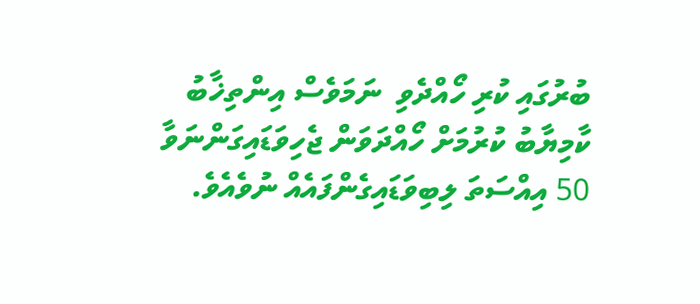ބުރުގައި ކުރި ހޯއްދެވި  ނަމަވެސް އިންތިޚާބު ކާމިޔާބު ކުރުމަށް ހޯއްދަވަން ޖެހިވަޑައިގަންނަވާ 50 އިއްސަތަ ލިބިވަޑައިގެންފައެއް ނުވެއެވެ.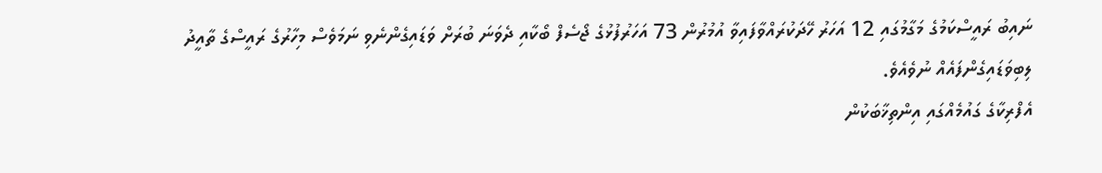ނައިބު ރައީސްކަމުގެ މަގާމުގައި 12 އަހަރު ހޭދަކުރައްވާފައިވާ އުމުރުން 73 އަހަރުފުޅުގެ ޖޯސެފް ބޯކާއި ދެވަނަ ބުރަށް ވަޑައިގެންނެވި ނަމަވެސް މިހާރުގެ ރައީސްގެ ތާއީދު ލިބިވަޑައިގެންފައެއް ނުވެއެވެ.
އެފްރިކާގެ ގައުމެއްގައި އިންތިޚާބަކުން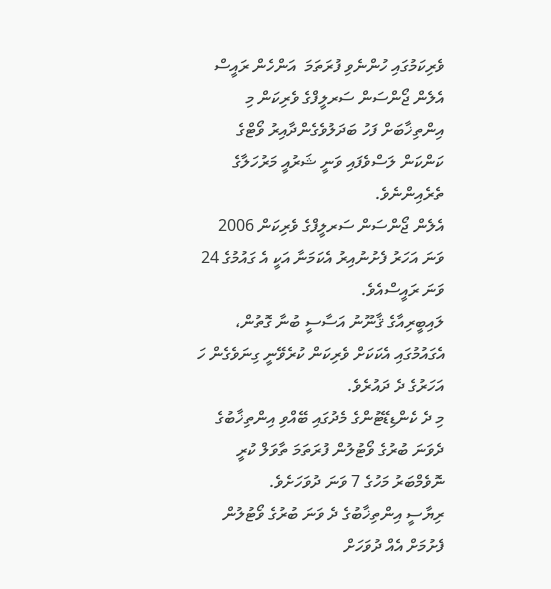ވެރިކަމުގައި ހުންނެވި ފުރަތަމަ  އަންހެން ރައީސް އެލެން ޖޯންސަން ސަރލީފްގެ ވެރިކަން މި އިންތިޚާބަށް ފަހު ބަދަލުވެގެންދާއިރު ވޯޓްގެ ކަންކަން ލަސްވެފައި ވަނީ ޝަރުއީ މަރުހަލާގެ ތެރެއިންނެވެ.
އެލެން ޖޯންސަން ސަރލީފްގެ ވެރިކަން 2006 ވަނަ އަހަރު ފެށުނުއިރު އެކަމަނާ އަކީ އެ ގައުމުގެ 24 ވަނަ ރައީސްއެވެ.
ލައިބީރިއާގެ ޤާނޫނު އަސާސީ ބުނާ ގޮތުން، އެގައުމުގައި އެކަކަށް ވެރިކަން ކުރެވޭނީ ގިނަވެގެން ހަ އަހަރުގެ ދެ ދައުރެވެ.
މި ދެ ކެންޑިޑޭޓުންގެ މެދުގައި ބޭއްވި އިންތިޚާބުގެ ދެވަނަ ބުރުގެ ވޯޓުލުން ފުރަތަމަ ތާވަލް ކުރީ ނޮވެމްބަރު މަހުގެ 7 ވަނަ ދުވަހަށެވެ.
ރިޔާސީ އިންތިޚާބުގެ ދެ ވަނަ ބުރުގެ ވޯޓުލުން ފެށުމަށް އެއް ދުވަހަށް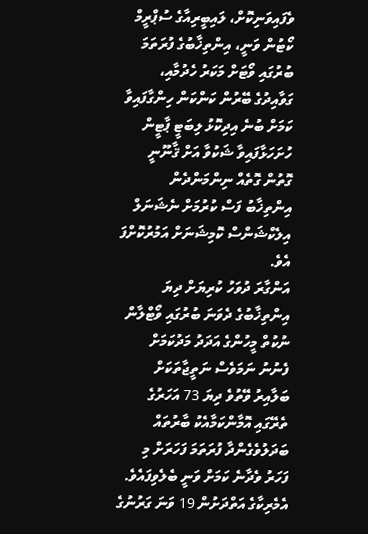ވެފައިވަނިކޮށް، ލައިބީރިއާގެ ސުޕްރީމް ކޯޓުން ވަނީ، އިންތިޚާބުގެ ފުރަތަމަ ބުރުގައި ވޯޓަށް މަކަރު ހެދުމާއި، ގަވާއިދުގެ ބޭރުން ކަންކަން ހިންގާފައިވާ ކަމަށް ބުނެ އިދިކޮޅު ލިބަޓީ ޕާޓީން ހުށަހަޅާފައިވާ ޝަކުވާ އަށް ޤާނޫނީ ގޮތުން ގޮތެއް ނިންމަންދެން އިންތިޚާބު ފަސް ކުރުމަށް ނެޝަނަލް އިލެކްޝަންސް ކޮމިޝަނަށް އަމުރުކޮށްފަ އެވެ.
އަންގާރަ ދުވަހު ކުރިޔަށް ދިޔަ އިންތިޚާބުގެ ދެވަނަ ބުރުގައި ވޯޓްލާން ނުކުތް މީހުންގެ އަދަދު މަދުކަމަށް ފެނުނު ނަމަވެސް ނަތީޖާތަކަށް ބަލާއިރު ވޭތުވެ ދިޔަ 73 އަހަރުގެ ތެރޭގައި އޮމާންކަމާއެކު ބާރުތައް ބަދަލުވެގެންދާ ފުރަތަމަ ފަހަރަށް މި ފަހަރު ވެދާނެ ކަމަށް ވަނީ ބެލެވިފައެވެ.
އެމެރިކާގެ އަތްދަށުން 19 ވަނަ ގަރުނުގެ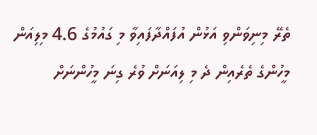ތެރޭ މިނިވަންވި އަޅުން އުފައްދާފައިވާ މި ގައުމުގެ 4.6 މިލިއަން މީހުންގެ ތެރެއިން ދެ މި ލިއަނަށް ވުރެ ގިނަ މީހުންނަށް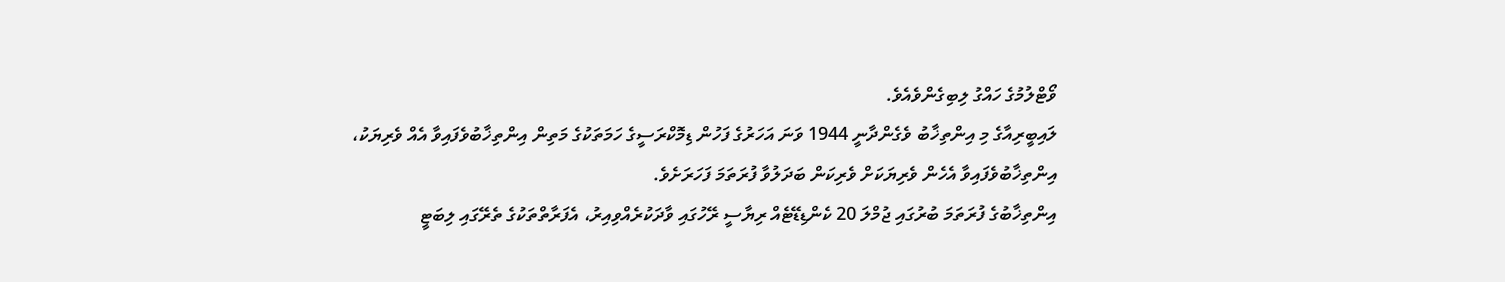ވޯޓްލުމުގެ ހައްގު ލިބިގެންވެއެވެ.
ލައިބީރިއާގެ މި އިންތިޚާބު ވެގެންދާނީ 1944 ވަނަ އަހަރުގެ ފަހުން ޑިމޮކްރަސީގެ ހަމަތަކުގެ މަތިން އިންތިޚާބުވެފައިވާ އެއް ވެރިޔަކު، އިންތިޚާބުވެފައިވާ އެހެން ވެރިޔަކަށް ވެރިކަން ބަދަލުވާ ފުރަތަމަ ފަހަރަށެވެ.
އިންތިޚާބުގެ ފުރަތަމަ ބުރުގައި ޖުމްލަ 20 ކެންޑިޑޭޓެއް ރިޔާސީ ރޭހުގައި ވާދަކުރެއްވިއިރު، އެފަރާތްތަކުގެ ތެރޭގައި ލިބަޓީ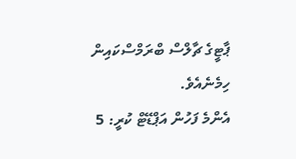ޕާޓީގެ ޗާލްސް ބްރަމްސްކައިން ހިމެނެއެވެ.
އެންމެ ފަހުން އަޕްޑޭޓް ކުރީ: 5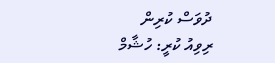ދުވަސް ކުރިން
ރިވިއު ކުރީ: ހުޝާމް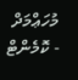މުހަޢްމަދް
- ކޮމެންޓް